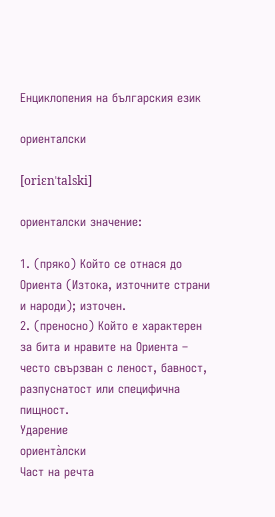Енциклопения на българския език

ориенталски

[oriɛnˈtalski]

ориенталски значение:

1. (пряко) Който се отнася до Ориента (Изтока, източните страни и народи); източен.
2. (преносно) Който е характерен за бита и нравите на Ориента – често свързван с леност, бавност, разпуснатост или специфична пищност.
Ударение
ориента̀лски
Част на речта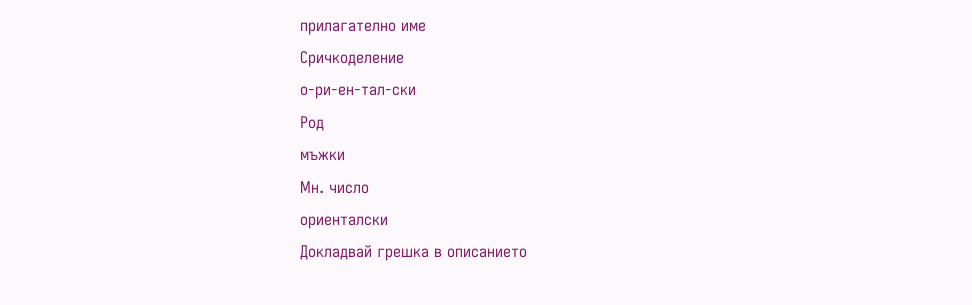прилагателно име
Сричкоделение
о-ри-ен-тал-ски
Род
мъжки
Мн. число
ориенталски
Докладвай грешка в описанието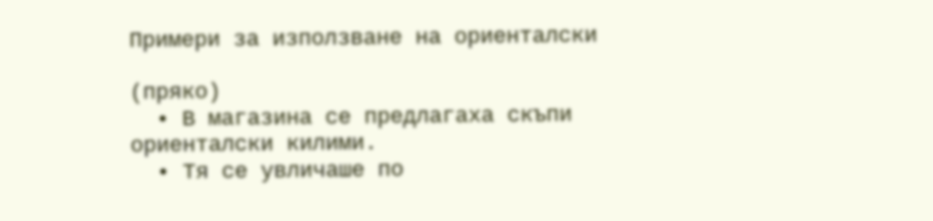Примери за използване на ориенталски

(пряко)
  • В магазина се предлагаха скъпи ориенталски килими.
  • Тя се увличаше по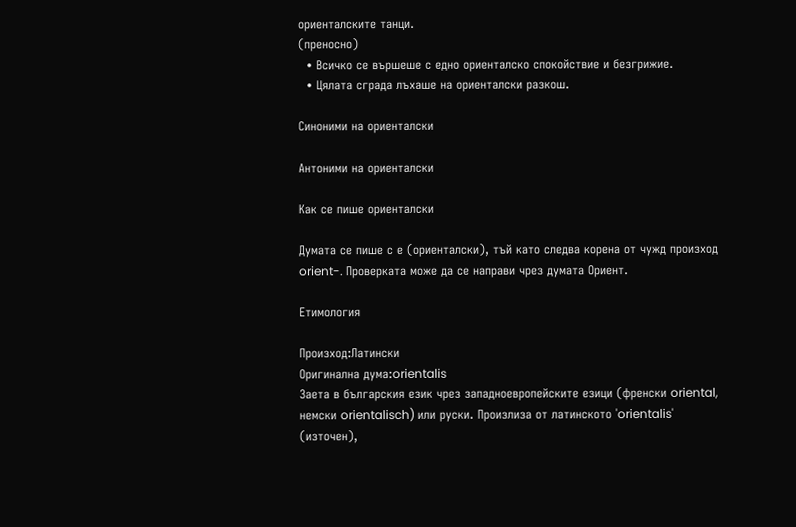ориенталските танци.
(преносно)
  • Всичко се вършеше с едно ориенталско спокойствие и безгрижие.
  • Цялата сграда лъхаше на ориенталски разкош.

Синоними на ориенталски

Антоними на ориенталски

Как се пише ориенталски

Думата се пише с е (ориенталски), тъй като следва корена от чужд произход orient-. Проверката може да се направи чрез думата Ориент.

Етимология

Произход:Латински
Оригинална дума:orientalis
Заета в българския език чрез западноевропейските езици (френски oriental, немски orientalisch) или руски. Произлиза от латинското 'orientalis' (източен),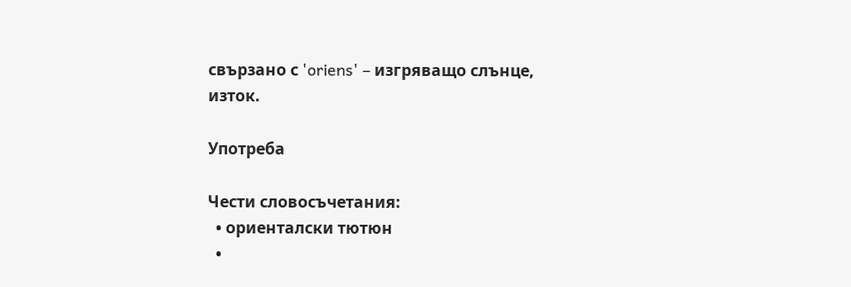свързано с 'oriens' – изгряващо слънце, изток.

Употреба

Чести словосъчетания:
  • ориенталски тютюн
  •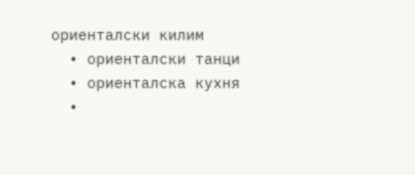ориенталски килим
  • ориенталски танци
  • ориенталска кухня
  •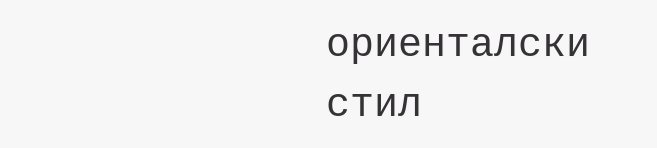ориенталски стил